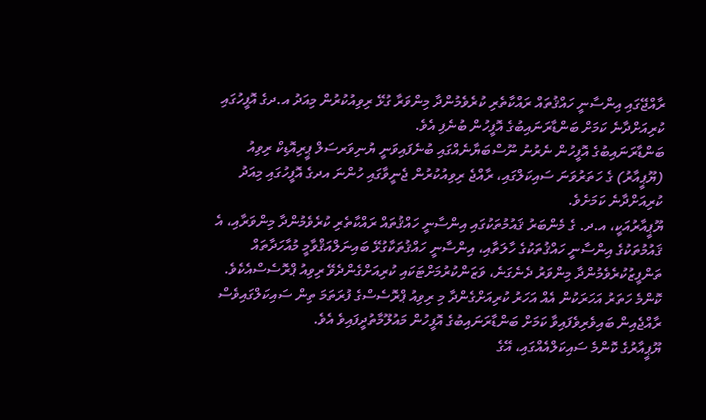ރާއްޖޭގައި އިންސާނީ ހައްޤުތައް ރައްކާތެރި ކުރެވެމުންދާ މިންވަރާ ގުޅޭ ރިވިއުކުރުން މިއަދު އ.ދގެ އޮފީހުގައި ކުރިއަށްދާނެ ކަމަށް ބަންޑާރަނައިބުގެ އޮފީހުން ބުނެފި އެވެ.
ބަންޑާރަނައިބުގެ އޮފީހުން ނެރުނު ނޫސްބަޔާނެއްގައި ބުނެފައިވަނީ ޔުނިވަރސަލް ޕީރިއޮޑިކް ރިވިއު (ޔޫޕީއާރު) ގެ ހަތަރުވަނަ ސައިކަލްގައި، ރާއްޖެ ރިވިއުކުރުން ޖެނީވާގައި ހުންނަ އދގެ އޮފީހުގައި މިއަދު ކުރިއަށްދާނެ ކަމަށެވެ.
ޔޫޕީއާރުއަކީ، އ.ދ. ގެ މެންބަރު ޤައުމުތަކުގައި އިންސާނީ ހައްޤުތައް ރައްކާތެރި ކުރެވެމުންދާ މިންވަރާއި، އެ ޤައުމުތަކުގެ އިންސާނީ ހައްޤުތަކުގެ ހާލަތާއި، އިންސާނީ ހައްޤުތަކާގުޅޭ ބައިނަލްއަޤްވާމީ މުއާހަދާތައް ތަންފީޒުކުރެވެމުންދާ މިންވަރު ދެނެގަނެ، ވަޒަންކުރުމަށްޓަކައި ކުރިއަށްގެންދެވޭ ރިވިއު ޕްރޮސެސްއެކެވެ.
ކޮންމެ ހަތަރު އަހަރަކުން އެއް އަހަރު ކުރިއަށްގެންދާ މި ރިވިއު ޕްރޮސެސްގެ ފުރަތަމަ ތިން ސައިކަލްގައިވެސް ރާއްޖެއިން ބައިވެރިވެފައިވާ ކަމަށް ބަންޑާރަނައިބުގެ އޮފީހުން މައުލޫމާތުދީފައިވެ އެވެ.
ޔޫޕީއާރުގެ ކޮންމެ ސައިކަލްއެއްގައި، އޭގެ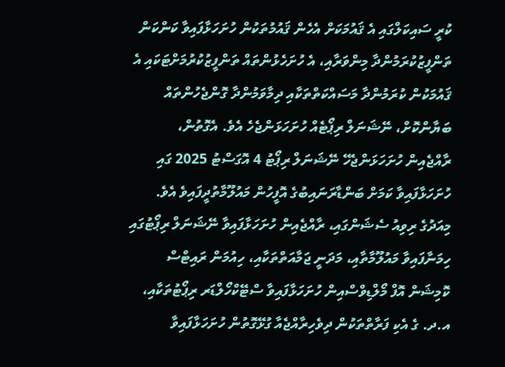ކުރީ ސައިކަލްގައި އެ ޤައުމަކަށް އެހެން ޤައުމުތަކުން ހުށަހަޅާފައިވާ ކަންކަން ތަންފީޒުކުރަމުންދާ މިންވަރާއި، އެ ހުށަހެޅުންތައް ތަންފީޒުކުރުމަށްޓަކައި އެ ޤައުމަކުން ކުރަމުންދާ މަސައްކަތްތަކާއި ދިމާވަމުންދާ ގޮންޖެހުންތައް ބަޔާންކޮށް، ނޭޝަނަލް ރިޕޯޓެއް ހުށަހަޅަންޖެހެ އެވެ. އެގޮތުން، ރާއްޖެއިން ހުށަހަޅަންޖެހޭ ނޭޝަނަލް ރިޕޯޓު 4 އޮގަސްޓު 2025 ގައި ހުށަހަޅާފައިވާ ކަމަށް ބަންޑާރަނައިބުގެ އޮފީހުން މައުލޫމާތުދީފައިވެ އެވެ.
މިއަދުގެ ރިވިއު ސެޝަންގައި، ރާއްޖެއިން ހުށަހަޅާފައިވާ ނޭޝަނަލް ރިޕޯޓުގައި ހިމަނާފައިވާ މައުލޫމާތާއި، މަދަނީ ޖަމާއަތްތަކާއި، ހިއުމަން ރައިޓްސް ކޮމިޝަން އޮފް މޯލްޑިވްސްއިން ހުށަހަޅާފައިވާ ސްޓޭކްހޯލްޑަރ ރިޕޯޓުތަކާއި، އ.ދ. ގެ އެކި ފަރާތްތަކުން ދިވެހިރާއްޖެއާ ގުޅޭގޮތުން ހުށަހަޅާފައިވާ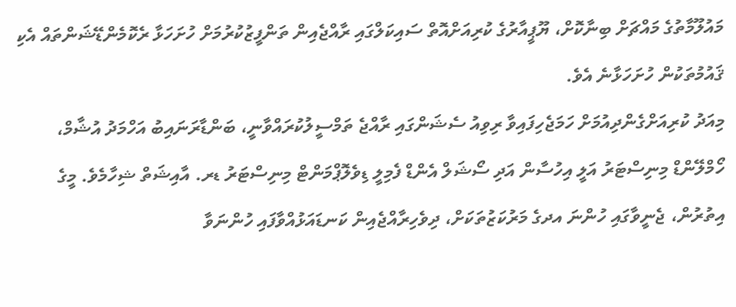މައުލޫމާތުގެ މައްޗަށް ބިނާކޮށް، ޔޫޕީއާރުގެ ކުރިއަށްއޮތް ސައިކަލްގައި ރާއްޖެއިން ތަންފީޒުކުރުމަށް ހުށަހަޅާ ރެކޮމެންޑޭޝަންތައް އެކި ޤައުމުތަކުން ހުށަހަޅާނެ އެވެ.
މިއަދު ކުރިއަށްގެންދިއުމަށް ހަމަޖެހިފައިވާ ރިވިއު ސެޝަންގައި ރާއްޖެ ތަމްސީލުކުރައްވާނީ، ބަންޑާރަނައިބު އަހްމަދު އުޝާމް، ހޯމްލޭންޑް މިނިސްޓަރު އަލީ އިހުސާން އަދި ސޯޝަލް އެންޑް ފެމިލީ ޑިވެލޮޕްމަންޓް މިނިސްޓަރު ޑރ. އާއިޝަތް ޝިހާމެވެ. މީގެ އިތުރުން، ޖެނީވާގައި ހުންނަ އދގެ މަރުކަޒުތަކަށް، ދިވެހިރާއްޖެއިން ކަނޑައަޅުއްވާފައި ހުންނަވާ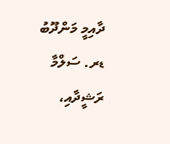ދާއިމީ މަންދޫބު ޑރ. ސަލްމާ ރަޝީދާއި،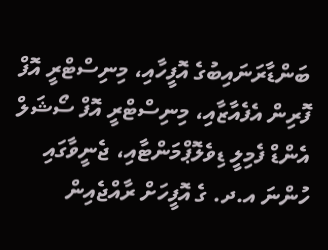ބަންޑާރަނައިބުގެ އޮފީހާއި، މިނިސްޓްރީ އޮފް ފޮރިން އެފެއާޒާއި، މިނިސްޓްރީ އޮފް ސޯޝަލް އެންޑް ފެމިލީ ޑިވެލޮޕްމަންޓާއި، ޖެނީވާގައި ހުންނަ އ.ދ. ގެ އޮފީހަށް ރާއްޖެއިން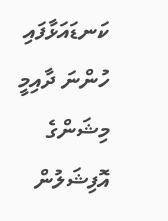ކަނޑައަޅާފައި ހުންނަ ދާއިމީ މިޝަންގެ އޮފިޝަލުން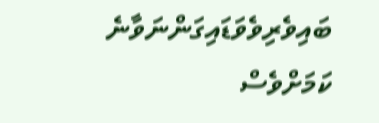ބައިވެރިވެވަޑައިގަންނަވާނެ ކަމަށްވެސް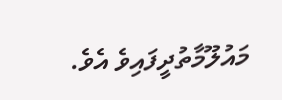މައުލޫމާތުދީފައިވެ އެވެ.